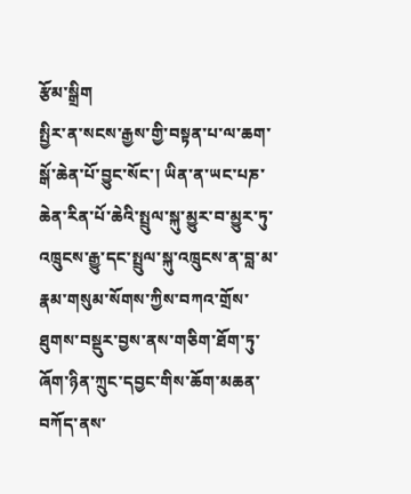རྩོམ་སྒྲིག
སྤྱིར་ན་སངས་རྒྱས་གྱི་བསྟན་པ་ལ་ཆག་སྒོ་ཆེན་པོ་བྱུང་སོང་། ཡིན་ན་ཡང་པཎ་ཆེན་རིན་པོ་ཆེའི་སྤྲུལ་སྐུ་མྱུར་བ་མྱུར་ཏུ་འཁྲུངས་རྒྱུ་དང་སྤྲུལ་སྐུ་འཁྲུངས་ན་བླ་མ་རྣམ་གསུམ་སོགས་ཀྱིས་བཀའ་གྲོས་ཐུགས་བསྡུར་བྱས་ནས་གཅིག་ཐོག་ཏུ་ཞོག་ཉིན་ཀྲུང་དབྱང་གིས་ཆོག་མཆན་བཀོད་ནས་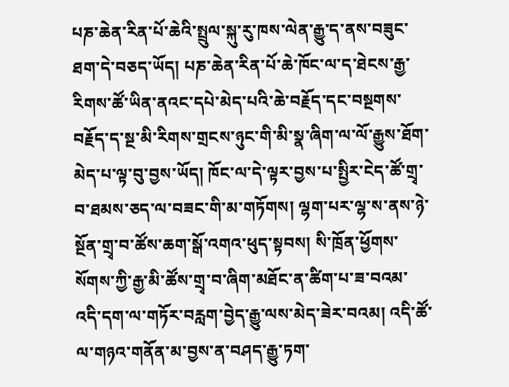པཎ་ཆེན་རིན་པོ་ཆེའི་སྤྲུལ་སྐུ་རུ་ཁས་ལེན་རྒྱུ་ད་ནས་བཟུང་ཐག་དེ་བཅད་ཡོད། པཎ་ཆེན་རིན་པོ་ཆེ་ཁོང་ལ་ད་ཐེངས་རྒྱ་རིགས་ཚོ་ཡིན་ནའང་དཔེ་མེད་པའི་ཆེ་བརྗོད་དང་བསྔགས་བརྗོད་ད་སྔ་མི་རིགས་གྲངས་ཉུང་གི་མི་སྣ་ཞིག་ལ་ལོ་རྒྱུས་ཐོག་མེད་པ་ལྟ་བུ་བྱས་ཡོད། ཁོང་ལ་དེ་ལྟར་བྱས་པ་སྤྱིར་ངེད་ཚོ་གྲྭ་བ་ཐམས་ཅད་ལ་བཟང་གི་མ་གཏོགས། ལྷག་པར་ལྷ་ས་ནས་ཉེ་སྔོན་གྲྭ་བ་ཚོས་ཆག་སྒོ་འགའ་ཕུད་སྟབས། སི་ཁྲོན་ཕྱོགས་སོགས་ཀྱི་རྒྱ་མི་ཚོས་གྲྭ་བ་ཞིག་མཐོང་ན་ཚིག་པ་ཟ་བའམ་འདི་དག་ལ་གཏོར་བརླག་བྱེད་རྒྱུ་ལས་མེད་ཟེར་བའམ། འདི་ཚོ་ལ་གཉའ་གནོན་མ་བྱས་ན་བཤད་རྒྱུ་ཏག་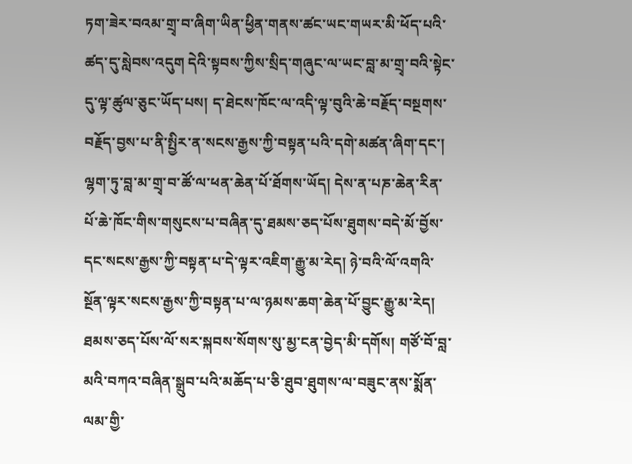ཏག་ཟེར་བའམ་གྲྭ་བ་ཞིག་ཡིན་ཕྱིན་གནས་ཚང་ཡང་གཡར་མི་ཕོད་པའི་ཚད་དུ་སླེབས་འདུག དེའི་སྟབས་ཀྱིས་སྲིད་གཞུང་ལ་ཡང་བླ་མ་གྲྭ་བའི་སྟེང་དུ་ལྟ་ཚུལ་ཅུང་ཡོད་པས། ད་ཐེངས་ཁོང་ལ་འདི་ལྟ་བུའི་ཆེ་བརྗོད་བསྔགས་བརྗོད་བྱས་པ་ནི་སྤྱིར་ན་སངས་རྒྱས་ཀྱི་བསྟན་པའི་དགེ་མཚན་ཞིག་དང་། ལྷག་ཏུ་བླ་མ་གྲྭ་བ་ཚོ་ལ་ཕན་ཆེན་པོ་ཐོགས་ཡོད། དེས་ན་པཎ་ཆེན་རིན་པོ་ཆེ་ཁོང་གིས་གསུངས་པ་བཞིན་དུ་ཐམས་ཅད་པོས་ཐུགས་བདེ་མོ་བྱོས་དང་སངས་རྒྱས་ཀྱི་བསྟན་པ་དེ་ལྟར་འཇིག་རྒྱུ་མ་རེད། ཉེ་བའི་ལོ་འགའི་སྔོན་ལྟར་སངས་རྒྱས་ཀྱི་བསྟན་པ་ལ་ཉམས་ཆག་ཆེན་པོ་བྱུང་རྒྱུ་མ་རེད། ཐམས་ཅད་པོས་ལོ་སར་སྐབས་སོགས་སུ་མྱ་ངན་བྱེད་མི་དགོས། གཙོ་བོ་བླ་མའི་བཀའ་བཞིན་སྒྲུབ་པའི་མཆོད་པ་ཅི་ཐུབ་ཐུགས་ལ་བཟུང་ནས་སྨོན་ལམ་གྱི་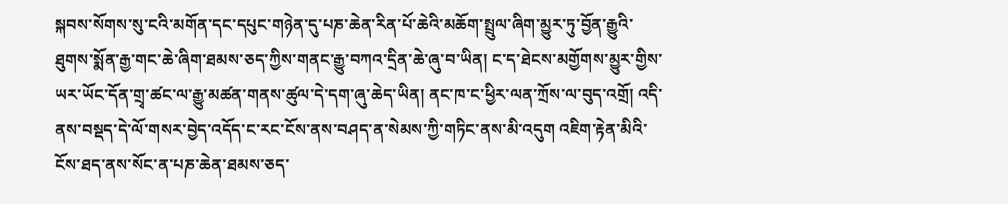སྐབས་སོགས་སུ་ངའི་མགོན་དང་དཔུང་གཉེན་དུ་པཎ་ཆེན་རིན་པོ་ཆེའི་མཆོག་སྤྲུལ་ཞིག་མྱུར་ཏུ་བྱོན་རྒྱུའི་ཐུགས་སྨོན་རྒྱ་གང་ཆེ་ཞིག་ཐམས་ཅད་ཀྱིས་གནང་རྒྱུ་བཀའ་དྲིན་ཆེ་ཞུ་བ་ཡིན། ང་ད་ཐེངས་མགྱོགས་མྱུར་གྱིས་ཡར་ཡོང་དོན་གྲྭ་ཚང་ལ་རྒྱུ་མཚན་གནས་ཚུལ་དེ་དག་ཞུ་ཆེད་ཡིན། ནང་ཁ་ང་ཕྱིར་ལན་ཀྲོས་ལ་བུད་འགྲོ། འདི་ནས་བསྡད་དེ་ལོ་གསར་བྱེད་འདོད་ང་རང་ངོས་ནས་བཤད་ན་སེམས་ཀྱི་གཏིང་ནས་མི་འདུག འཇིག་རྟེན་མིའི་ངོས་ཐད་ནས་སོང་ན་པཎ་ཆེན་ཐམས་ཅད་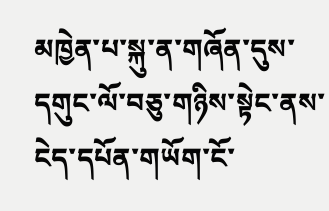མཁྱེན་པ་སྐུ་ན་གཞོན་དུས་དགུང་ལོ་བཅུ་གཉིས་སྟེང་ནས་ངེད་དཔོན་གཡོག་ངོ་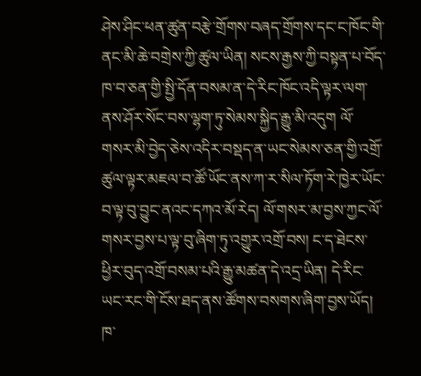ཤེས་ཤིང་ཕན་ཚུན་བརྩེ་གྲོགས་བཞད་གྲོགས་དང་ང་ཁོང་གི་ནང་མི་ཆེ་བགྲེས་ཀྱི་ཚུལ་ཡིན། སངས་རྒྱས་ཀྱི་བསྟན་པ་བོད་ཁ་བ་ཅན་གྱི་སྤྱི་དོན་བསམ་ན་དེ་རིང་ཁོང་འདི་ལྟར་ལག་ནས་ཤོར་སོང་བས་ལྷག་ཏུ་སེམས་སྐྱིད་རྒྱུ་མི་འདུག ལོ་གསར་མི་བྱེད་ཅེས་འདིར་བསྡད་ན་ཡང་སེམས་ཅན་གྱི་འགྲོ་ཚུལ་ལྟར་མཇལ་བ་ཚོ་ཡོང་ནས་ཀ་ར་སིལ་ཏོག་རེ་ཁྱེར་ཡོང་བ་ལྟ་བུ་བྱུང་ནའང་དཀའ་མོ་རེད། ལོ་གསར་མ་བྱས་ཀྱང་ལོ་གསར་བྱས་པ་ལྟ་བུ་ཞིག་ཏུ་འགྱུར་འགྲོ་བས། ང་ད་ཐེངས་ཕྱིར་བུད་འགྲོ་བསམ་པའི་རྒྱུ་མཚན་དེ་འདྲ་ཡིན། དེ་རིང་ཡང་རང་གི་ངོས་ཐད་ནས་ཚོགས་བསགས་ཞིག་བྱས་ཡོད། ཁ་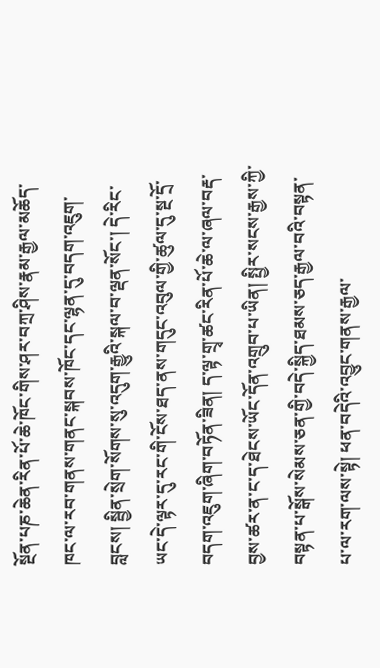སྔོན་པཎ་ཆེན་རིན་པོ་ཆེ་ཁོང་གིས་ཤར་བཀྲ་ཤིས་རྣམ་རྒྱལ་མཆོད་ཁང་ལ་རབ་གནས་གནང་སྐབས་ཁོང་དང་ལྷན་དུ་བདག་འཇུག་བླངས། སྦྱིན་སྲེག་སོགས་སུ་འདུག་རྒྱུའི་སྐལ་བ་ལྡན་སོང་། དེ་རིང་ཡང་དེ་ལྟར་དུ་རང་གི་ངོས་ཐད་ནས་གདུང་འབུལ་གྱི་ཚུལ་དུ་སྔ་དྲོ་བདག་འཇུག་ཞིག་བཏོན་ཟིན། ད་ལྟ་གྲྭ་ཚང་རིན་པོ་ཆེ་ལ་ཞལ་བརྡ་བྱས་ཚར་ན་ང་ད་ཐེངས་ཡོང་དོན་འགྲུབ་པ་ཡིན། སྤྱིར་སངས་རྒྱས་ཀྱི་བསྟན་པ་སྒོས་སེམས་ཅན་གྱི་བདེ་སྐྱིད་ཐམས་ཅད་རྒྱལ་བའི་བསྟན་པ་ལ་རག་ལས་སྟེ། ཕན་བདེའི་འབྱུང་གནས་རྒྱལ་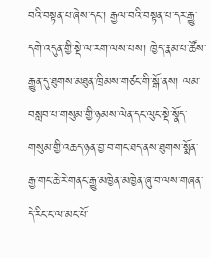བའི་བསྟན་པ་ཞེས་དང་། རྒྱལ་བའི་བསྟན་པ་དར་རྒྱུ་དགེ་འདུན་གྱི་སྡེ་ལ་རག་ལས་པས། ཁྱེད་རྣམ་པ་ཚོས་རྒྱུན་དུ་ཐུགས་མཐུན་ཁྲིམས་གཙང་གི་སྒོ་ནས། ལམ་བསླབ་པ་གསུམ་གྱི་ཉམས་ལེན་དང་ལུང་སྡེ་སྣོད་གསུམ་གྱི་འཆད་ཉན་བྱ་བ་གང་ཐད་ནས་ཐུགས་སྨོན་རྒྱ་གང་ཆེ་རེ་གནང་རྒྱུ་མཁྱེན་མཁྱེན་ཞུ་བ་ལས་གཞན་དེ་རིང་ང་ལ་མང་པོ་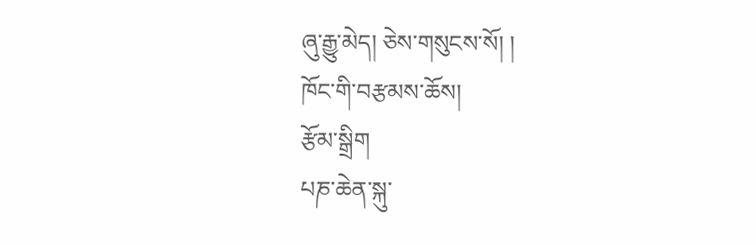ཞུ་རྒྱུ་མེད། ཅེས་གསུངས་སོ། །
ཁོང་གི་བརྩམས་ཆོས།
རྩོམ་སྒྲིག
པཎ་ཆེན་སྐུ་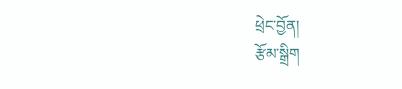ཕྲེང་བྱོན།
རྩོམ་སྒྲིག